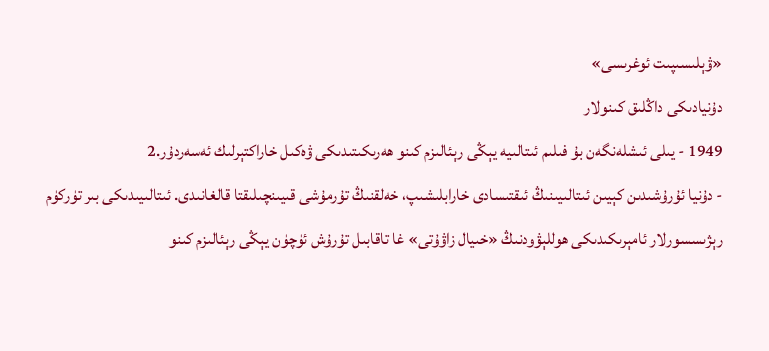«ۋېلىسىپىت ئوغرىسى»
دۇنيادىكى داڭلىق كىنولار
1949 - يىلى ئىشلەنگەن بۇ فىلىم ئىتالىيە يېڭى رېئالىزم كىنو ھەرىكىتىدىكى ۋەكىل خاراكتېرلىك ئەسەردۇر.2
- دۇنيا ئۇرۇشىدىن كېيىن ئىتالىيىنىڭ ئىقتىسادى خارابلىشىپ، خەلقنىڭ تۇرمۇشى قىيىنچىلىقتا قالغانىدى. ئىتالىيىدىكى بىر تۈركۈم رېژىسسورلار ئامېرىكىدىكى ھوللېۋودنىڭ «خىيال زاۋۇتى» غا تاقابىل تۇرۇش ئۈچۈن يېڭى رېئالىزم كىنو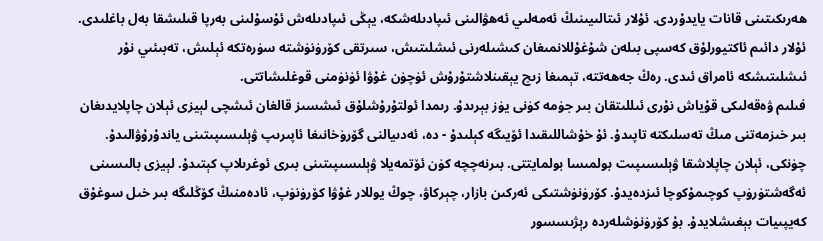ھەرىكىتىنى قانات يايدۇردى. ئۇلار ئىتالىيىنىڭ ئەمەلىي ئەھۋالىنى ئىپادىلەشكە، يېڭى ئىپادىلەش ئۇسۇلىنى بەرپا قىلىشقا بەل باغلىدى. ئۇلار دائىم ئاكتيورلۇق كەسپى بىلەن شۇغۇللانمىغان كىشىلەرنى ئىشلىتىش، سىرتقى كۆرۈنۈشتە سۈرەتكە ئېلىش، تەبىئىي نۇر ئىشلىتىشكە ئامراق ئىدى. رەڭ جەھەتتە، تېمىغا زىچ يېقىنلاشتۇرۇش ئۈچۈن غۇۋا ئۈنۈمنى قوغلىشاتتى.
فىلىم ۋەقەلىكى قۇياش نۇرى ئىللىتقان بىر جۈمە كۈنى يۈز بېرىدۇ. رىمدا ئولتۇرۇشلۇق ئىشسىز قالغان ئىشچى لېيزى ئېلان چاپلايدىغان بىر خىزمەتنى مىڭ تەسلىكتە تاپىدۇ. ئۇ خۇشاللىقىدا ئۆيىگە كېلىدۇ - دە، ئەدىيالنى گۆرۈخانىغا ئاپىرىپ ۋېلىسىپىتىنى ياندۇرۇۋالىدۇ. چۈنكى، ئېلان چاپلاشقا ۋېلىسىپىت بولمىسا بولمايتتى. بىرنەچچە كۈن ئۆتمەيلا ۋېلىسىپىتىنى بىرى ئوغرىلاپ كېتىدۇ. لېيزى بالىسىنى ئەگەشتۈرۈپ كوچىمۇكوچا ئىزدەيدۇ. كۆرۈنۈشتىكى ئەركىن بازار، چېركاۋ، چوڭ يوللار غۇۋا كۆرۈنۈپ، ئادەمنىڭ كۆڭلىگە بىر خىل سوغۇق كەيپىيات بېغىشلايدۇ. بۇ كۆرۈنۈشلەردە رېژىسسور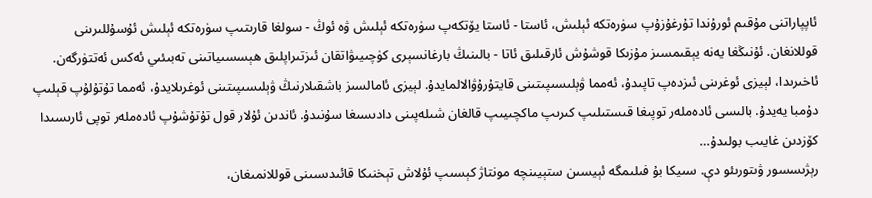ئاپپاراتنى مۇقىم ئورۇندا تۇرغۇزۇپ سۈرەتكە ئېلىش، ئاستا - ئاستا يۆتكەپ سۈرەتكە ئېلىش ۋە ئوڭ - سولغا قارىتىپ سۈرەتكە ئېلىش ئۇسۇللىرىنى قوللانغان. ئۇنىڭغا يەنە يېقىمسىز مۇزىكا قوشۇش ئارقىلىق ئاتا - بالىنىڭ بارغانسېرى كۈچىيىۋاتقان ئىزتىراپلىق ھېسسىياتىنى تەبىئىي ئەكس ئەتتۈرگەن. ئاخىرىدا، لېيزى ئوغرىنى ئىزدەپ تاپىدۇ، ئەمما ۋېلىسىپىتىنى قايتۇرۇۋالالمايدۇ. لېيزى ئامالسىز باشقىلارنىڭ ۋېلىسىپىتىنى ئوغرىلايدۇ، ئەمما تۇتۇلۇپ قېلىپ دۇمبا يەيدۇ. بالىسى ئادەملەر توپىغا قىستىلىپ كىرىپ ماكچىيىپ قالغان شىلەپىنى دادىسىغا سۇنىدۇ. ئاندىن ئۇلار قول تۇتۇشۇپ ئادەملەر توپى ئارىسىدا كۆزدىن غايىب بولىدۇ…
رېژىسسور ۋىتورىئو دې. سىيكا بۇ فىلىمگە ئېيسىن ستېيىنچە مونتاژ كېسىپ ئۇلاش تېخنىكا قائىدىسىنى قوللانمىغان،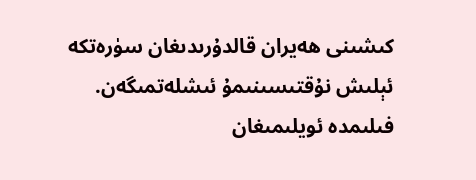كىشىنى ھەيران قالدۇرىدىغان سۈرەتكە ئېلىش نۇقتىسىنىمۇ ئىشلەتمىگەن. فىلىمدە ئويلىمىغان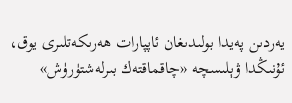يەردىن پەيدا بولىدىغان ئاپپارات ھەرىكەتلىرى يوق، ئۇنىڭدا ۋېلىسچە «چاقماقتەك بىرلەشتۈرۈش»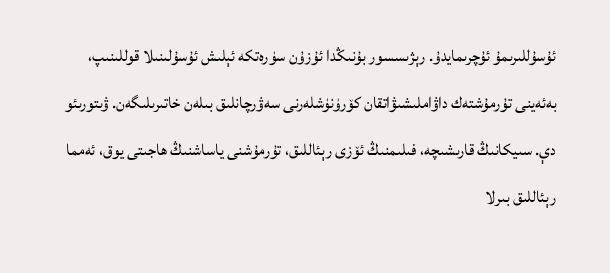ئۇسۇللىرىمۇ ئۇچرىمايدۇ. رېژىسسور بۇنىڭدا ئۇزۇن سۈرەتكە ئېلىش ئۇسۇلىنىلا قوللىنىپ، بەئەينى تۇرمۇشتەك داۋاملىشىۋاتقان كۆرۈنۈشلەرنى سەۋرچانلىق بىلەن خاتىرىلىگەن. ۋىتورىئو دې. سىيكانىڭ قارىشىچە، فىلىمنىڭ ئۆزى رېئاللىق، تۇرمۇشنى ياساشنىڭ ھاجىتى يوق، ئەمما رېئاللىق بىرلا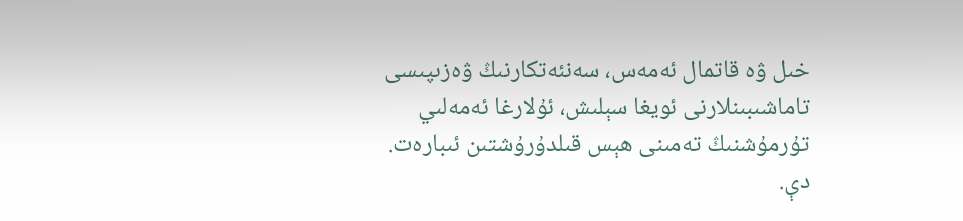خىل ۋە قاتمال ئەمەس، سەنئەتكارنىڭ ۋەزىپىسى تاماشىبىنلارنى ئويغا سېلىش، ئۇلارغا ئەمەلىي تۇرمۇشنىڭ تەمىنى ھېس قىلدۇرۇشتىن ئىبارەت.
دې.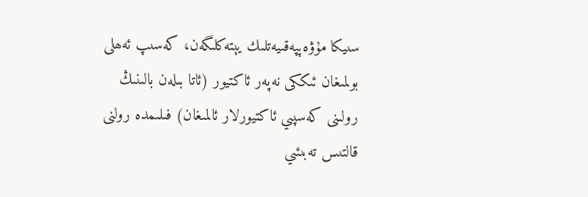سىيكا مۇۋەپپەقىيەتلىك يېتەكلىگەن، كەسىپ ئەھلى بولمىغان ئىككى نەپەر ئاكتيور (ئاتا بىلەن بالىنىڭ رولىنى كەسپىي ئاكتيورلار ئالمىغان) فىلىمدە رولنى قالتىس تەبىئىي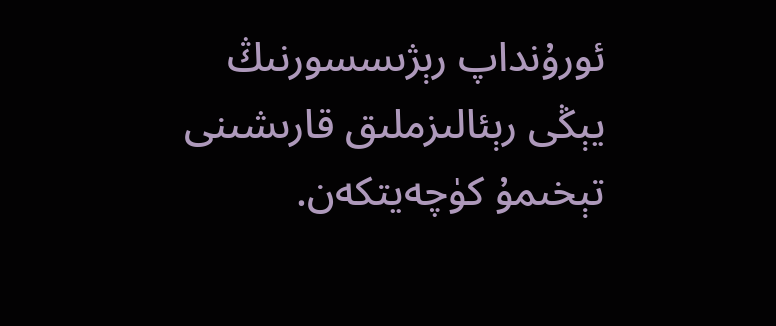ئورۇنداپ رېژىسسورنىڭ يېڭى رېئالىزملىق قارىشىنى تېخىمۇ كۈچەيتكەن.